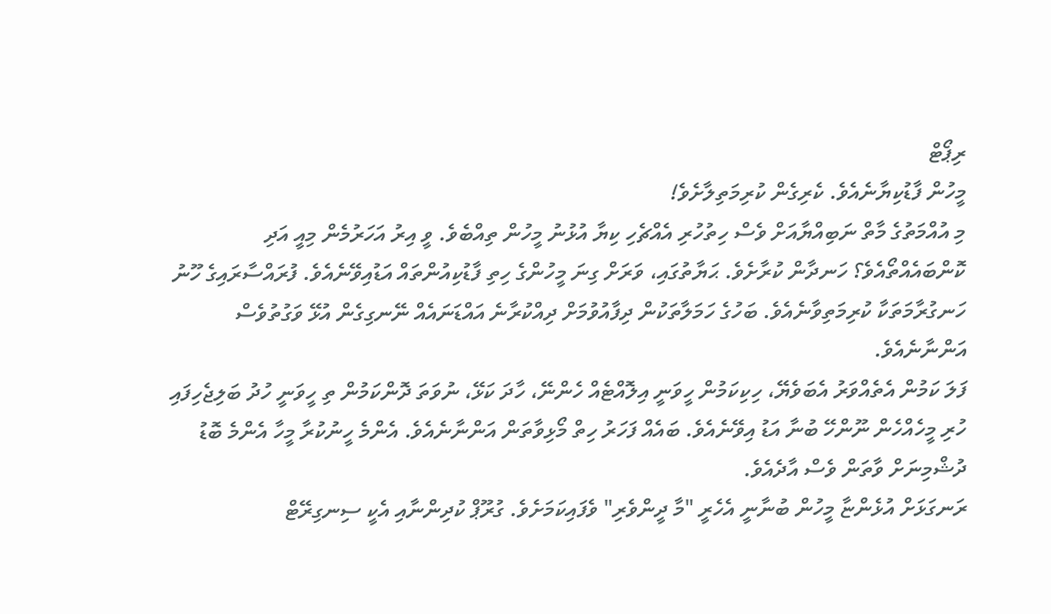ރިޕޯޓް
މީހުން ފާޑުކިޔާނެއެވެ. ކެރިގެން ކުރިމަތިލާށެވެ!
މި އުއްމަތުގެ މާތް ނަބިއްޔާއަށް ވެސް ހިތުހުރި އެއްޗެހި ކިޔާ އުޅުނު މީހުން ތިއްބެވެ. ވީ އިރު އަހަރުމެން މިއީ އަދި ކޮންބައެއްތޯއެވެ؟ ހަނދާން ކުރާށެވެ. ޙަޔާތުގައި، ވަރަށް ގިނަ މީހުންގެ ހިތި ފާޑުކިއުންތައް އަޑުއިވޭނެއެވެ. ފުރައްސާރައިގެ ހޫނު ހަނގުރާމަތަކާ ކުރިމަތިވާނެއެވެ. ބަހުގެ ހަމަލާތަކުން ދިފާއުވުމަށް ދިއްކުރާނެ އައްޑަނައެއް ނޭނގިގެން އުޅޭ ވަގުތުވެސް އަންނާނެއެވެ.
ފަލަ ކަމުން އެތެއްވަރު އެބަވެޔޭ، ހިކިކަމުން ހީވަނީ އިލޮއްޓެއް ހެންނޭ، ހާދަ ކަޅޭ، ނުވަތަ ދޮންކަމުން ތި ހީވަނީ ހުދު ބަލިޖެހިފައި ހުރި މީހެއްހެން ނޫންހޭ ބުނާ އަޑު އިވޭނެއެވެ. ބައެއް ފަހަރު ހިތް މޯޅިވާތަން އަންނާނެއެވެ. އެންމެ ހީނުކުރާ މީހާ އެންމެ ބޮޑު ދުޝްމިނަށް ވާތަން ވެސް އާދެއެވެ.
ރަނގަޅަށް އުޅެންޏާ މީހުން ބުނާނީ އެހެރީ "މާ ދީންވެރި" ވެފައިކަމަށެވެ. ގުރޫޕް ކުދިންނާއި އެކީ ސިނގިރޭޓް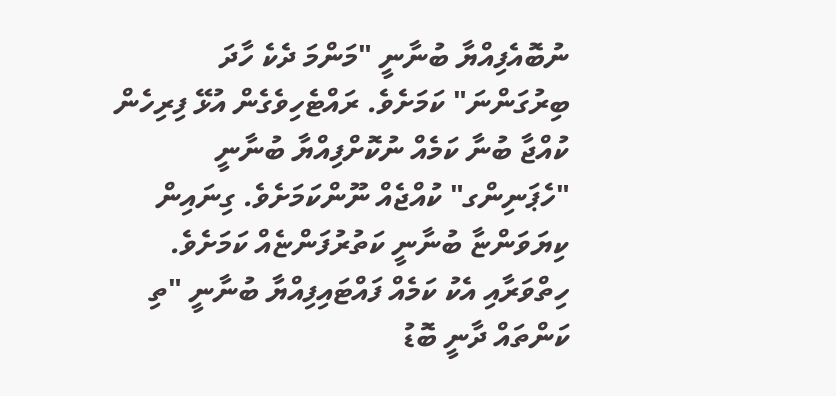ނުބޮއެފިއްޔާ ބުނާނީ "މަންމަ ދެކެ ހާދަ ބިރުގަންނަ" ކަމަށެވެ. ރައްޓެހިވެގެން އުޅޭ ފިރިހެން ކުއްޖާ ބުނާ ކަމެއް ނުކޮށްފިއްޔާ ބުނާނީ "ހެޕަނިންގ" ކުއްޖެއް ނޫންކަމަށެވެ. ގިނައިން ކިޔަވަންޏާ ބުނާނީ ކަތުރުފަންޏެއް ކަމަށެވެ. ހިތްވަރާއި އެކު ކަމެއް ފައްޓައިފިއްޔާ ބުނާނީ "ތި ކަންތައް ދާނީ ބޮޑު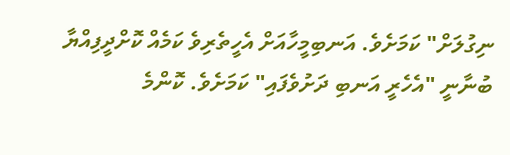ނިގުލަށް" ކަމަށެވެ. އަނބިމީހާއަށް އެހީތެރިވެ ކަމެއް ކޮށްދީފިއްޔާ ބުނާނީ "އެހެރީ އަނބި ދަށުވެފައި" ކަމަށެވެ. ކޮންމެ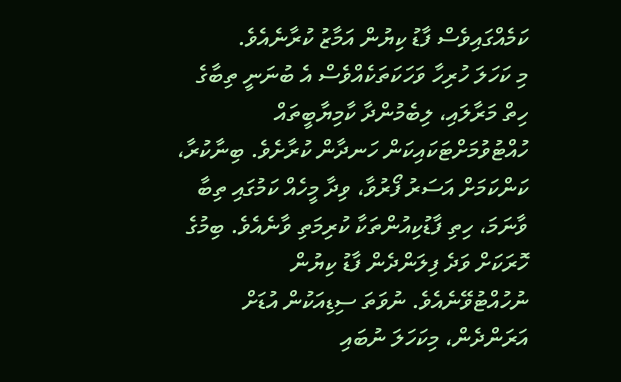ކަމެއްގައިވެސް ފާޑު ކިޔުން އަމާޒު ކުރާނެއެވެ.
މި ކަހަލަ ހުރިހާ ވަހަކަތަކެއްވެސް އެ ބުނަނީ ތިބާގެ ހިތް މަރާލައި، ލިބެމުންދާ ކާމިޔާބީތައް ހުއްޓުވުމަށްޓަކައިކަން ހަނދާން ކުރާށެވެ. ބިނާކުރާ، ކަންކަމަށް އަސަރު ފޯރުވާ، ވިދާ މީހެއް ކަމުގައި ތިބާ ވާނަމަ، ހިތި ފާޑުކިއުންތަކާ ކުރިމަތި ވާނެއެވެ. ބިމުގެ ހޮރަކަށް ވަދެ ފިލަންދެން ފާޑު ކިޔުން ނުހުއްޓުވޭނެއެވެ. ނުވަތަ ސިޑިއަކުން އުޑަށް އަރަންދެން، މިކަހަލަ ނުބައި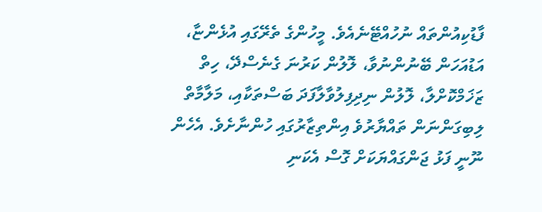ފާޑުކިއުންތައް ނުހުއްޓޭނެއެވެ. މީހުންގެ ތެރޭގައި އުޅެންޏާ، އަޑުއަހަން ބޭނުންނުވާ، ލޮލުން ކަރުނަ ގެނެސްދޭ، ހިތް ޒަޚަމްކޮށްލާ، ލޮލުން ނިދިފިލުވާލާފަދަ ބަސްތަކާއި، މަލާމާތް ލިބިގަންނަން ތައްޔާރުވެ އިންތިޒާރުގައި ހުންނާށެވެ. އެހެން ނޫނީ ފަޅު ޖަންގައްޔަކަށް ގޮސް އެކަނި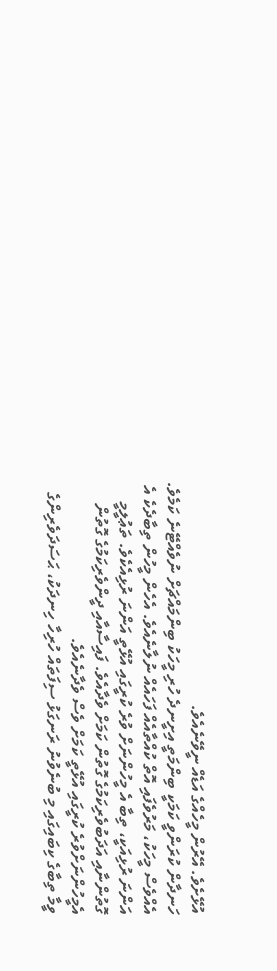އުޅޭށެވެ. އޭރުން މީހެއްގެ އަޑެއް ނީވޭނެއެވެ.
ހަނދާން ކުރަންވީ ކަމަކީ ބިންމަތީ އިށީނދެ ހުރި މީހަކު ބިންމައްޗަށް ނުވެއްޓޭނެ ކަމެވެ. އެއްވެސް މީހަކު، މަރުވެފައި އޮތް ކުއްތާއެއް ފަހައެއް ނުލާނެއެވެ. އެހެން މީހުން ތިބާދެކެ އެ އަންނަ ރުޅިއަކީ، ތިބާ އެ މީހުންނަށް ވުރެ ކުރީގައި އުޅޭތީ އަންނަ ރުޅިއެކެވެ. ތަޢުލީމީ ގޮތުންނާއި އަދަބުވެރިކަމުގެ ގޮތުން ކަމަށް ވެދާއެވެ. ފައިސާއާއި ދީންވެރިކަމުގެ ގޮތުން އެމީހުންނަށްވުރެ ކުރީގައި އުޅޭތީ ކަމަށް ވެސް ވެދާނެއެވެ.
ވީމާ ތިބާގެ ކިބައިގައި މި ބުނެވުނު ރަނގަޅު ސިފަތައް ހުރިހާ ހިނދަކު، ޙަސަދަވެރިންގެ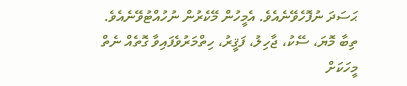ޙަސަދަ ނުފޮހެވޭނެއެވެ. އެމީހުން މޭކެރުން ނުހުއްޓުވޭނެއެވެ. ތިބާ މޮޔަ، ސޭކު، ޖާހިލު، ފަޤީރު، ހިތްމަރުވެފައިވާ ގޮތެއް ނެތް މީހަކަށް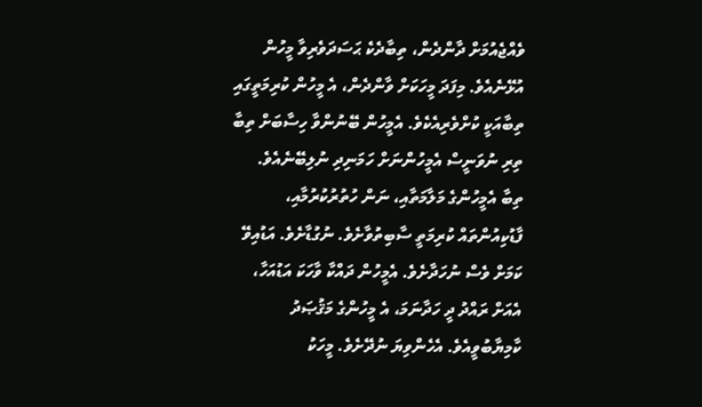ވެއްޖެއުމަށް ދާންދެން، ތިބާދެކެ ޙަސަދަވެރިވާ މީހުން އުޅޭނެއެވެ. މިފަދަ މީހަކަށް ވާންދެން، އެ މީހުން ކުރިމަތީގައި ތިބާއަކީ ކުށްވެރިއެކެވެ. އެމީހުން ބޭނުންވާ ހިސާބަށް ތިބާ ތިރި ނުވަނީސް އެމީހުންނަށް ހަމަނިދި ނުލިބޭނެއެވެ.
ތިބާ އެމީހުންގެ މަލާމަތާއި، ނަން ހުތުރުކުރުމާއި، ފާޑުކިއުންތައް ކުރިމަތީ ސާބިތުވާށެވެ. ނުގުޑާށެވެ. އަޑުއިވޭ ކަމަށް ވެސް ނުހަދާށެވެ. އެމީހުން ދައްކާ ވާހަކަ އަޑުއަހާ، އެއަށް ރައްދު ދީ ހަދާނަމަ، އެ މީހުންގެ މަޤުޞަދު ކާމިޔާބުވީއެވެ. އެހެންވިޔަ ނުދޭށެވެ. މީހަކު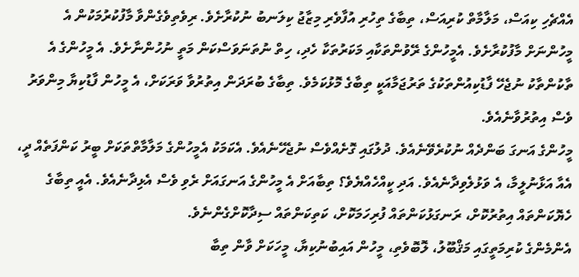އެއްޗެހި ކިއަސް، މަލާމާތް ކުރިއަސް، ތިބާގެ ތިހުރި އުފާވެރި މިޒާޖު ކިލަނބު ނުކުރާށެވެ. ރިވެތިވެގެންވާ މާފުކުރުމަކުން އެ މީހުންނަށް މާފުކުރާށެވެ. އެމީހުންގެ ރޭވުންތަކާއި މަކަރުތަކާ ހެދި، ހިތް ނުތަނަވަސްކަން މަތީ ނުހުންނާށެވެ. އެ މީހުންގެ އެ ތާކުންތާކު ނުޖެހޭ ފާޑުކިއުންތަކުގެ ތަރުޖަމާއަކީ ތިބާގެ މޮޅުކަމެވެ. ތިބާގެ ބުރަދަން އިތުރުވާ ވަރަކަށް، އެ މީހުން ފާޑުކިޔާ މިންވަރު ވެސް އިތުރުވާނެއެވެ.
މީހުންގެ އަނގަ ބަންދެއް ނުކުރެވޭނެއެވެ. ދުލުގައި ގޮށެއްވެސް ނުޖެހޭނެއެވެ. އެކަމަކު އެމީހުންގެ މަލާމާތްތަކަށް ބީރު ކަންފަތެއް ދީ، އެއާ އަޅާނުލީމާ، އެ ވަޅުލެވިދާނެއެވެ. އަދި ކީއްހެއްޔެވެ؟ ތިބާއަށް އެ މީހުންގެ އަނގައަށް ރެވި ވެސް އެޅިދާނެއެވެ. އެއީ ތިބާގެ ހެޔޮކަންތައް އިތުރުކޮށް، ރަނގަޅުކަންތައް ފުރިހަމަކޮށް، ކަތިކަންތައް ސިދާކޮށްގެންނެވެ.
އެންމެންގެ ކުރިމަތީގައި މަޤްބޫލު، ލޮބޮވެތި، މީހުން އައިބުނުކިޔާ، މީހަކަށް ވާން ތިބާ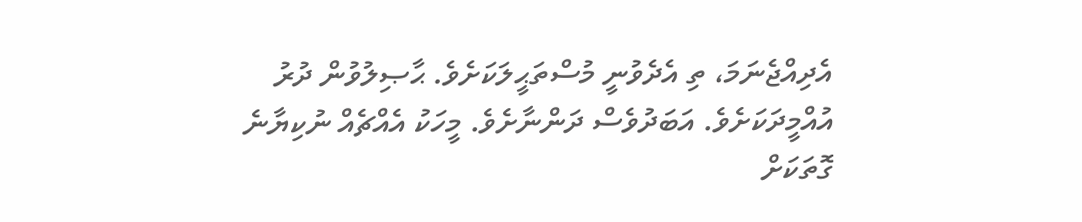އެދިއްޖެނަމަ، ތި އެދެވުނީ މުސްތަޙީލަކަށެވެ. ޙާޞިލުވުން ދުރު އުއްމީދަކަށެވެ. އަބަދުވެސް ދަންނާށެވެ. މީހަކު އެއްޗެއް ނުކިޔާނެ ގޮތަކަށް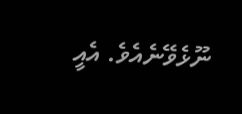ނޫޅެވޭނެއެވެ. އެއީ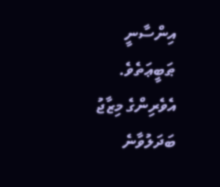އިންސާނީ ޠަބީޢަތެވެ. އެވެރިންގެ މިޒާޖު ބަދަލުވާނެ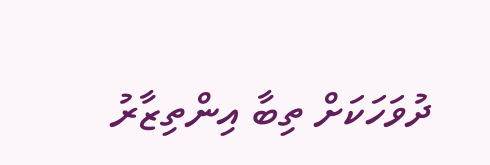ދުވަހަކަށް ތިބާ އިންތިޒާރު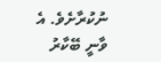ނުކުރާށެވެ. އެ ވާނީ ބޭކާރު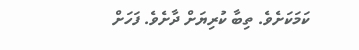ކަމަކަށެވެ. ތިބާ ކުރިޔަށް ދާށެވެ. ފަހަށް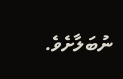ނުބަލާށެވެ.